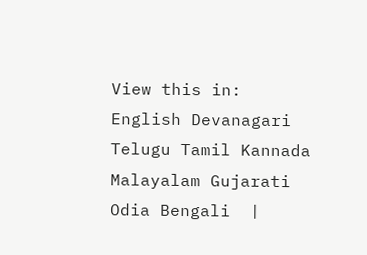View this in:
English Devanagari Telugu Tamil Kannada Malayalam Gujarati Odia Bengali  |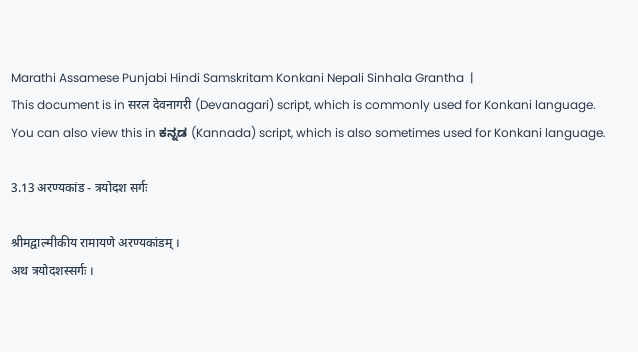Marathi Assamese Punjabi Hindi Samskritam Konkani Nepali Sinhala Grantha  |
This document is in सरल देवनागरी (Devanagari) script, which is commonly used for Konkani language. You can also view this in ಕನ್ನಡ (Kannada) script, which is also sometimes used for Konkani language.

3.13 अरण्यकांड - त्रयोदश सर्गः

श्रीमद्वाल्मीकीय रामायणे अरण्यकांडम् ।
अथ त्रयोदशस्सर्गः ।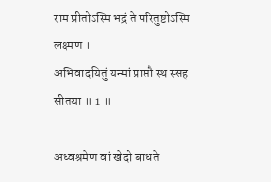राम प्रीतोऽस्मि भद्रं ते परितुष्टोऽस्मि लक्ष्मण ।
अभिवादयितुं यन्मां प्राप्तौ स्थ स्सह सीतया ॥ 1 ॥

अध्वश्रमेण वां खेदो बाधते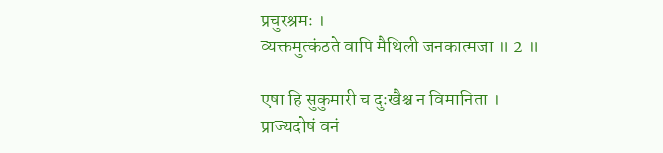प्रचुरश्रमः ।
व्यक्तमुत्कंठते वापि मैथिली जनकात्मजा ॥ 2 ॥

एषा हि सुकुमारी च दुःखैश्च न विमानिता ।
प्राज्यदोषं वनं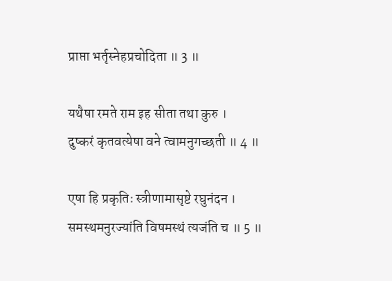प्राप्ता भर्तृस्नेहप्रचोदिता ॥ 3 ॥

यथैषा रमते राम इह सीता तथा कुरु ।
दुष्करं कृतवत्येषा वने त्वामनुगच्छती ॥ 4 ॥

एषा हि प्रकृतिः स्त्रीणामासृष्टे रघुनंदन ।
समस्थमनुरज्यांति विषमस्थं त्यजंति च ॥ 5 ॥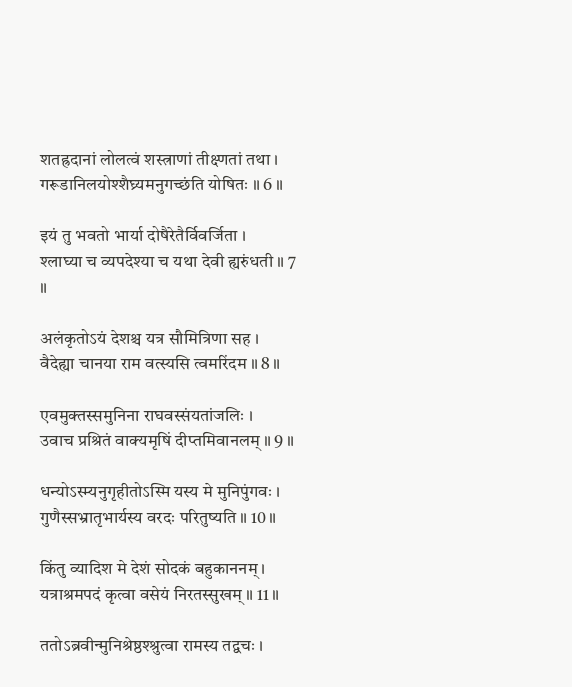शतह्रदानां लोलत्वं शस्त्राणां तीक्ष्णतां तथा ।
गरूडानिलयोश्शैघ्र्यमनुगच्छंति योषितः ॥ 6 ॥

इयं तु भवतो भार्या दोषैरेतैर्विवर्जिता ।
श्लाघ्या च व्यपदेश्या च यथा देवी ह्यरुंधती ॥ 7 ॥

अलंकृतोऽयं देशश्च यत्र सौमित्रिणा सह ।
वैदेह्या चानया राम वत्स्यसि त्वमरिंदम ॥ 8 ॥

एवमुक्तस्समुनिना राघवस्संयतांजलिः ।
उवाच प्रश्रितं वाक्यमृषिं दीप्तमिवानलम् ॥ 9 ॥

धन्योऽस्म्यनुगृहीतोऽस्मि यस्य मे मुनिपुंगवः ।
गुणैस्सभ्रातृभार्यस्य वरदः परितुष्यति ॥ 10 ॥

किंतु व्यादिश मे देशं सोदकं बहुकाननम् ।
यत्राश्रमपदं कृत्वा वसेयं निरतस्सुखम् ॥ 11 ॥

ततोऽब्रवीन्मुनिश्रेष्ठश्श्रुत्वा रामस्य तद्वचः ।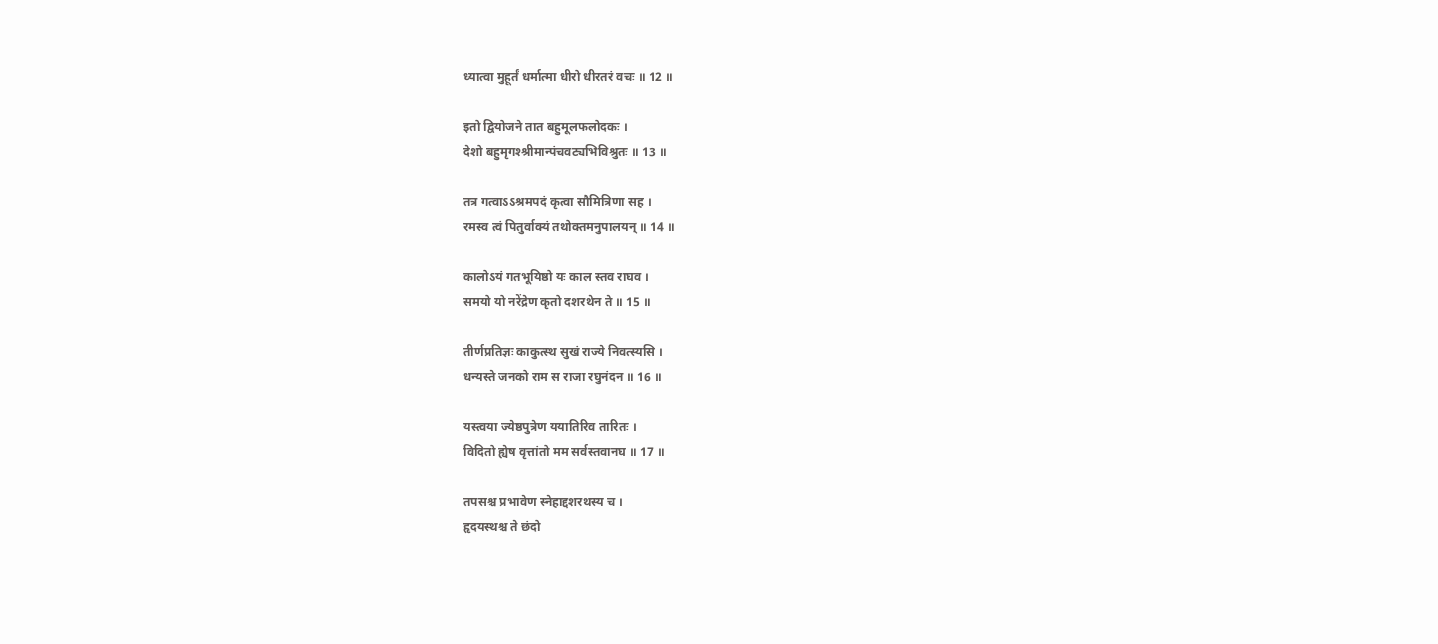ध्यात्वा मुहूर्तं धर्मात्मा धीरो धीरतरं वचः ॥ 12 ॥

इतो द्वियोजने तात बहुमूलफलोदकः ।
देशो बहुमृगश्श्रीमान्पंचवट्यभिविश्रुतः ॥ 13 ॥

तत्र गत्वाऽऽश्रमपदं कृत्वा सौमित्रिणा सह ।
रमस्व त्वं पितुर्वाक्यं तथोक्तमनुपालयन् ॥ 14 ॥

कालोऽयं गतभूयिष्ठो यः काल स्तव राघव ।
समयो यो नरेंद्रेण कृतो दशरथेन ते ॥ 15 ॥

तीर्णप्रतिज्ञः काकुत्स्थ सुखं राज्ये निवत्स्यसि ।
धन्यस्ते जनको राम स राजा रघुनंदन ॥ 16 ॥

यस्त्वया ज्येष्ठपुत्रेण ययातिरिव तारितः ।
विदितो ह्येष वृत्तांतो मम सर्वस्तवानघ ॥ 17 ॥

तपसश्च प्रभावेण स्नेहाद्दशरथस्य च ।
हृदयस्थश्च ते छंदो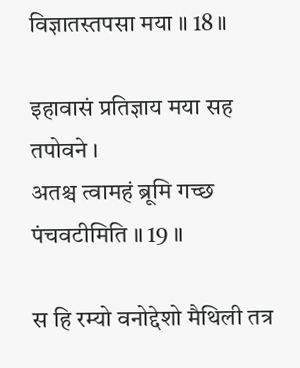विज्ञातस्तपसा मया ॥ 18 ॥

इहावासं प्रतिज्ञाय मया सह तपोवने ।
अतश्च त्वामहं ब्रूमि गच्छ पंचवटीमिति ॥ 19 ॥

स हि रम्यो वनोद्देशो मैथिली तत्र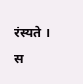रंस्यते ।
स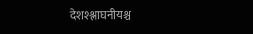देशश्श्लाघनीयश्च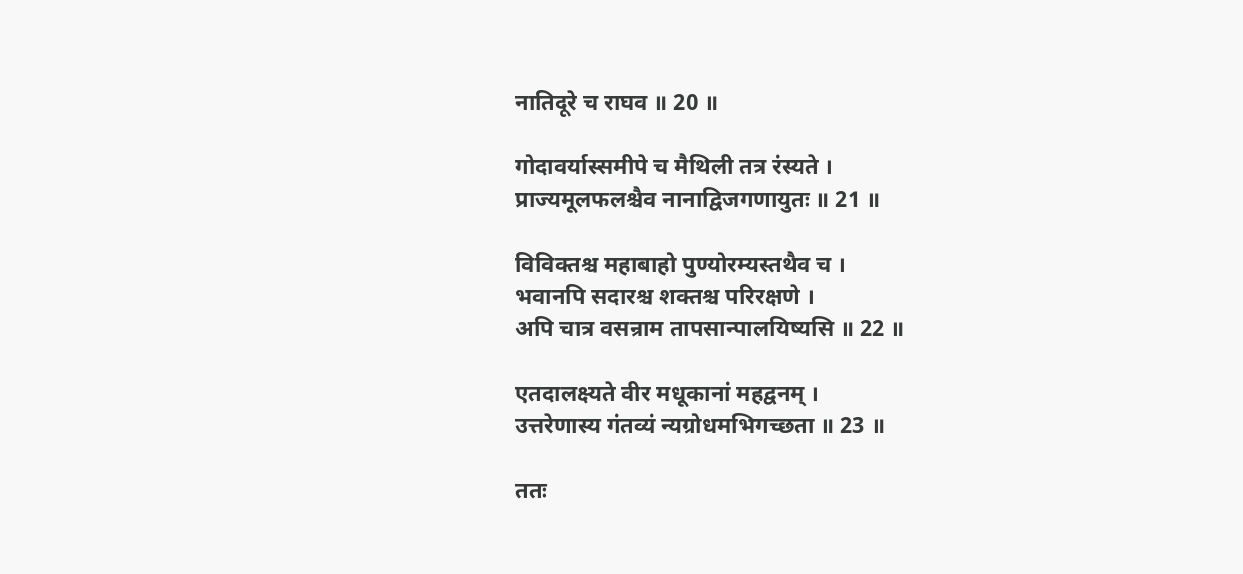नातिदूरे च राघव ॥ 20 ॥

गोदावर्यास्समीपे च मैथिली तत्र रंस्यते ।
प्राज्यमूलफलश्चैव नानाद्विजगणायुतः ॥ 21 ॥

विविक्तश्च महाबाहो पुण्योरम्यस्तथैव च ।
भवानपि सदारश्च शक्तश्च परिरक्षणे ।
अपि चात्र वसन्राम तापसान्पालयिष्यसि ॥ 22 ॥

एतदालक्ष्यते वीर मधूकानां महद्वनम् ।
उत्तरेणास्य गंतव्यं न्यग्रोधमभिगच्छता ॥ 23 ॥

ततः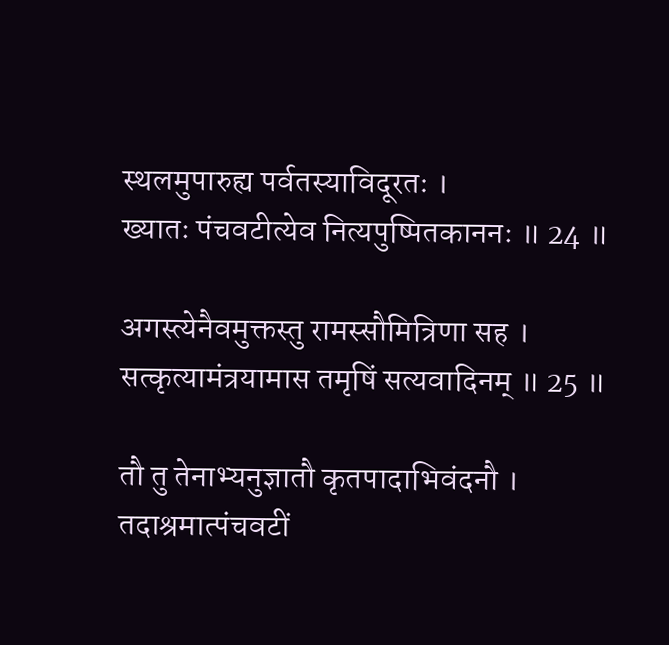स्थलमुपारुह्य पर्वतस्याविदूरतः ।
ख्यातः पंचवटीत्येव नित्यपुष्पितकाननः ॥ 24 ॥

अगस्त्येनैवमुक्तस्तु रामस्सौमित्रिणा सह ।
सत्कृत्यामंत्रयामास तमृषिं सत्यवादिनम् ॥ 25 ॥

तौ तु तेनाभ्यनुज्ञातौ कृतपादाभिवंदनौ ।
तदाश्रमात्पंचवटीं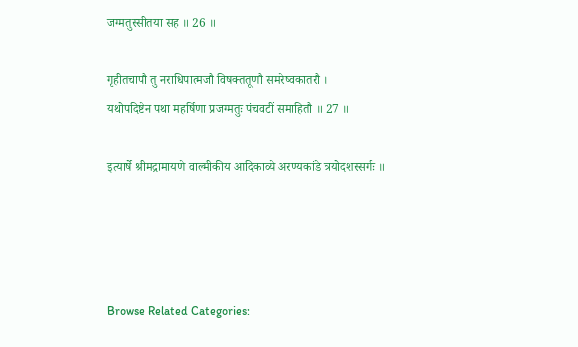जग्मतुस्सीतया सह ॥ 26 ॥

गृहीतचापौ तु नराधिपात्मजौ विषक्ततूणौ समरेष्वकातरौ ।
यथोपदिष्टेन पथा महर्षिणा प्रजग्मतुः पंचवटीं समाहितौ ॥ 27 ॥

इत्यार्षे श्रीमद्रामायणे वाल्मीकीय आदिकाव्ये अरण्यकांडे त्रयोदशस्सर्गः ॥




Browse Related Categories: